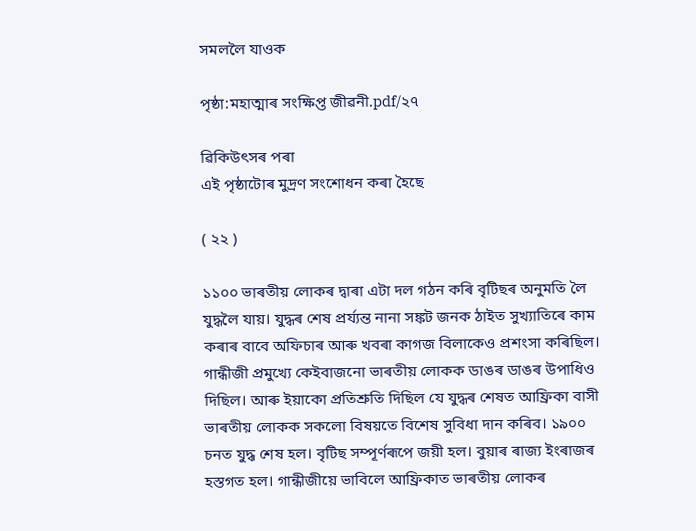সমললৈ যাওক

পৃষ্ঠা:মহাত্মাৰ সংক্ষিপ্ত জীৱনী.pdf/২৭

ৱিকিউৎসৰ পৰা
এই পৃষ্ঠাটোৰ মুদ্ৰণ সংশোধন কৰা হৈছে

( ২২ )

১১০০ ভাৰতীয় লোকৰ দ্বাৰা এটা দল গঠন কৰি বৃটিছৰ অনুমতি লৈ যুদ্ধলৈ যায়। যুদ্ধৰ শেষ প্ৰৰ্য্যন্ত নানা সঙ্কট জনক ঠাইত সুখ্যাতিৰে কাম কৰাৰ বাবে অফিচাৰ আৰু খবৰা কাগজ বিলাকেও প্ৰশংসা কৰিছিল। গান্ধীজী প্ৰমুখ্যে কেইবাজনো ভাৰতীয় লোকক ডাঙৰ ডাঙৰ উপাধিও দিছিল। আৰু ইয়াকো প্ৰতিশ্ৰুতি দিছিল যে যুদ্ধৰ শেষত আফ্ৰিকা বাসী ভাৰতীয় লোকক সকলো বিষয়তে বিশেষ সুবিধা দান কৰিব। ১৯০০ চনত যুদ্ধ শেষ হল। বৃটিছ সম্পূৰ্ণৰূপে জয়ী হল। বুয়াৰ ৰাজ্য ইংৰাজৰ হস্তগত হল। গান্ধীজীয়ে ভাবিলে আফ্ৰিকাত ভাৰতীয় লোকৰ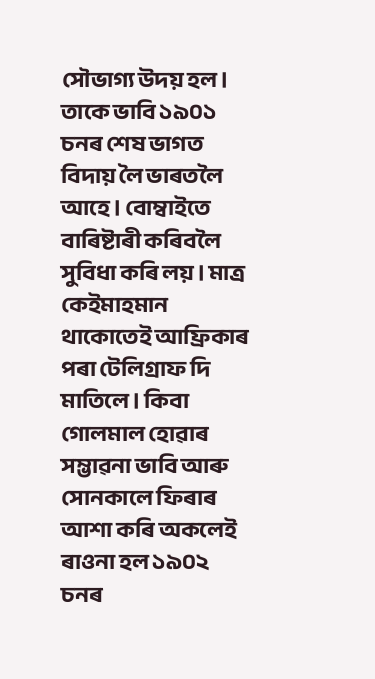সৌভাগ্য উদয় হল। তাকে ভাবি ১৯০১ চনৰ শেষ ভাগত বিদায় লৈ ভাৰতলৈ আহে। বোম্বাইতে বাৰিষ্টাৰী কৰিবলৈ সুবিধা কৰি লয়। মাত্ৰ কেইমাহমান থাকোতেই আফ্ৰিকাৰ পৰা টেলিগ্ৰাফ দি মাতিলে। কিবা গোলমাল হোৱাৰ সম্ভাৱনা ভাবি আৰু সোনকালে ফিৰাৰ আশা কৰি অকলেই ৰাওনা হল ১৯০২ চনৰ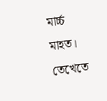মাৰ্চ্চ মাহত। তেখেতে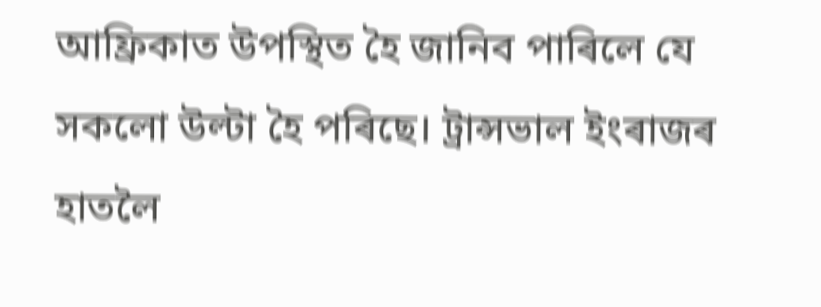আফ্ৰিকাত উপস্থিত হৈ জানিব পাৰিলে যে সকলো উল্টা হৈ পৰিছে। ট্ৰান্সভাল ইংৰাজৰ হাতলৈ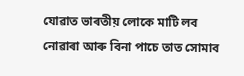যোৱাত ভাৰতীয় লোকে মাটি লব নোৱাৰা আৰু বিনা পাচে তাত সোমাব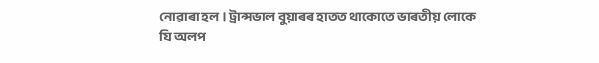নোৱাৰা হল। ট্ৰান্সভাল বুয়াৰৰ হাতত থাকোতে ভাৰতীয় লোকে যি অলপ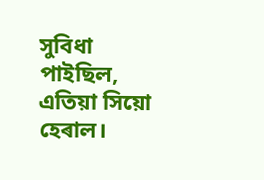সুবিধা পাইছিল, এতিয়া সিয়ো হেৰাল।